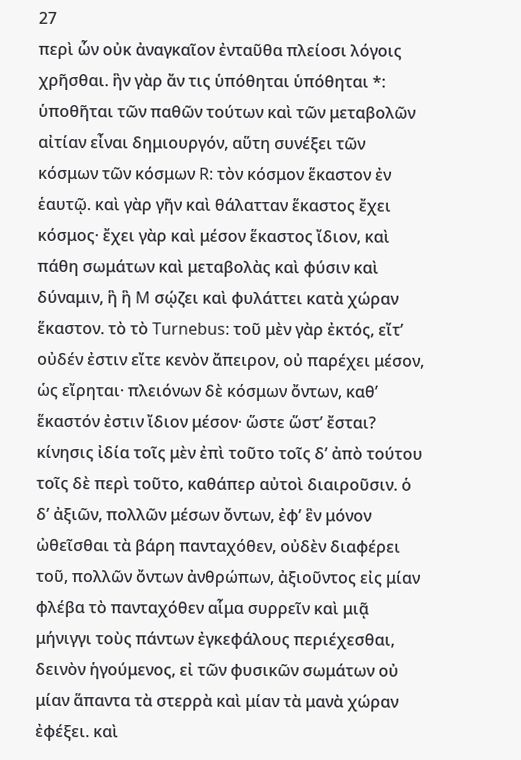27
περὶ ὧν οὐκ ἀναγκαῖον ἐνταῦθα πλείοσι λόγοις χρῆσθαι. ἣν γὰρ ἄν τις ὑπόθηται ὑπόθηται *: ὑποθῆται τῶν παθῶν τούτων καὶ τῶν μεταβολῶν αἰτίαν εἶναι δημιουργόν, αὕτη συνέξει τῶν κόσμων τῶν κόσμων R: τὸν κόσμον ἕκαστον ἐν ἑαυτῷ. καὶ γὰρ γῆν καὶ θάλατταν ἕκαστος ἔχει κόσμος· ἔχει γὰρ καὶ μέσον ἕκαστος ἴδιον, καὶ πάθη σωμάτων καὶ μεταβολὰς καὶ φύσιν καὶ δύναμιν, ἣ ἣ M σῴζει καὶ φυλάττει κατὰ χώραν ἕκαστον. τὸ τὸ Turnebus: τοῦ μὲν γὰρ ἐκτός, εἴτʼ οὐδέν ἐστιν εἴτε κενὸν ἄπειρον, οὐ παρέχει μέσον, ὡς εἴρηται· πλειόνων δὲ κόσμων ὄντων, καθʼ ἕκαστόν ἐστιν ἴδιον μέσον· ὥστε ὥστ’ ἔσται? κίνησις ἰδία τοῖς μὲν ἐπὶ τοῦτο τοῖς δʼ ἀπὸ τούτου τοῖς δὲ περὶ τοῦτο, καθάπερ αὐτοὶ διαιροῦσιν. ὁ δʼ ἀξιῶν, πολλῶν μέσων ὄντων, ἐφʼ ἓν μόνον ὠθεῖσθαι τὰ βάρη πανταχόθεν, οὐδὲν διαφέρει τοῦ, πολλῶν ὄντων ἀνθρώπων, ἀξιοῦντος εἰς μίαν φλέβα τὸ πανταχόθεν αἷμα συρρεῖν καὶ μιᾷ μήνιγγι τοὺς πάντων ἐγκεφάλους περιέχεσθαι, δεινὸν ἡγούμενος, εἰ τῶν φυσικῶν σωμάτων οὐ μίαν ἅπαντα τὰ στερρὰ καὶ μίαν τὰ μανὰ χώραν ἐφέξει. καὶ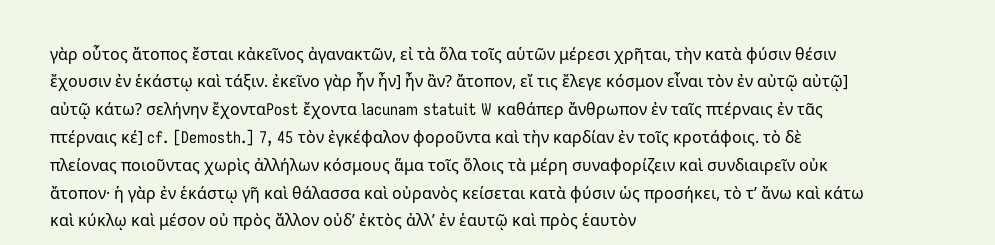γὰρ οὗτος ἄτοπος ἔσται κἀκεῖνος ἀγανακτῶν, εἰ τὰ ὅλα τοῖς αὑτῶν μέρεσι χρῆται, τὴν κατὰ φύσιν θέσιν ἔχουσιν ἐν ἑκάστῳ καὶ τάξιν. ἐκεῖνο γὰρ ἦν ἦν] ἦν ἂν? ἄτοπον, εἴ τις ἔλεγε κόσμον εἶναι τὸν ἐν αὐτῷ αὐτῷ] αὐτῷ κάτω? σελήνην ἔχονταPost ἔχοντα lacunam statuit W καθάπερ ἄνθρωπον ἐν ταῖς πτέρναις ἐν τᾶς πτέρναις κέ] cf. [Demosth.] 7, 45 τὸν ἐγκέφαλον φοροῦντα καὶ τὴν καρδίαν ἐν τοῖς κροτάφοις. τὸ δὲ πλείονας ποιοῦντας χωρὶς ἀλλήλων κόσμους ἅμα τοῖς ὅλοις τὰ μέρη συναφορίζειν καὶ συνδιαιρεῖν οὐκ ἄτοπον· ἡ γὰρ ἐν ἑκάστῳ γῆ καὶ θάλασσα καὶ οὐρανὸς κείσεται κατὰ φύσιν ὡς προσήκει, τὸ τʼ ἄνω καὶ κάτω καὶ κύκλῳ καὶ μέσον οὐ πρὸς ἄλλον οὐδʼ ἐκτὸς ἀλλʼ ἐν ἑαυτῷ καὶ πρὸς ἑαυτὸν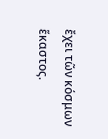ἔχει τῶν κόσμων ἕκαστος.